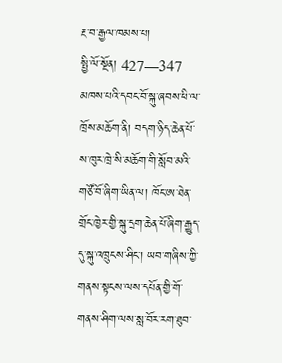རྔ་བ་རྒྱལ་ཁམས་པ།
སྤྱི་ལོ་སྔོན། 427—347
མཁས་པའི་དབང་བོ་སྐུ་ཞབས་ཕི་ལ་ཁྲོས་མཆོག་ནི། བདག་ཉིད་ཆེན་པོ་ས་ཁུར་ཁྲེ་སི་མཆོག་གི་སློབ་མའི་གཙོ་བོ་ཞིག་ཡིན་ལ། ཁོང་ཨ་ཐེན་གྲོང་ཁྱེར་གྱི་སྐུ་དྲག་ཆེན་པོ་ཞིག་རྒྱུད་དུ་སྐུ་འཁྲུངས་ཤིང་། ཡབ་གཞིས་ཀྱི་གནས་སྟངས་ལས་དཔོན་གྱི་གོ་གནས་ཤིག་ལས་སླ་བོར་རག་ཐུབ་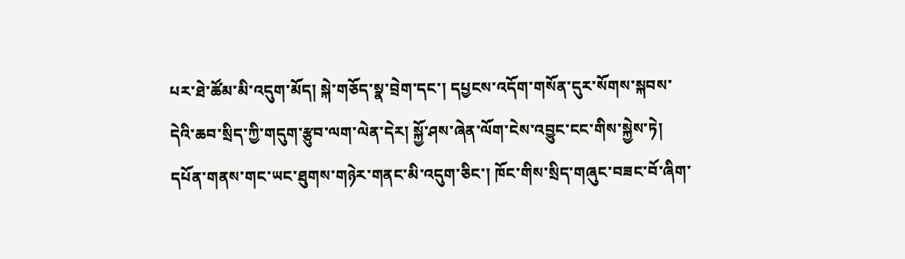པར་ཐེ་ཚོམ་མི་འདུག་མོད། སྐེ་གཅོད་སྣ་བྲེག་དང་། དཔྱངས་འདོག་གསོན་དུར་སོགས་སྐབས་དེའི་ཆབ་སྲིད་ཀྱི་གདུག་རྩུབ་ལག་ལེན་དེར། སྐྱོ་ཤས་ཞེན་ལོག་ངེས་འབྱུང་ངང་གིས་སྐྱེས་ཏེ། དཔོན་གནས་གང་ཡང་ཐུགས་གཉེར་གནང་མི་འདུག་ཅིང་། ཁོང་གིས་སྲིད་གཞུང་བཟང་བོ་ཞིག་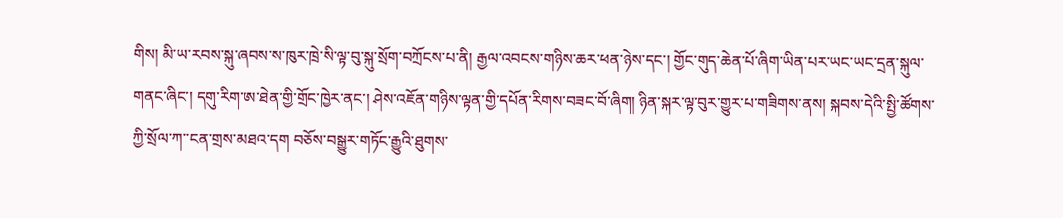གིས། མི་ཡ་རབས་སྐུ་ཞབས་ས་ཁུར་ཁྲེ་སི་ལྟ་བུ་སྐུ་སྲོག་བཀྲོངས་པ་ནི། རྒྱལ་འབངས་གཉིས་ཆར་ཕན་ཉེས་དང་། གྱོང་གུད་ཆེན་པོ་ཞིག་ཡིན་པར་ཡང་ཡང་དྲན་སྐུལ་གནང་ཞིང་། དགུ་རིག་ཨ་ཐེན་གྱི་གྲོང་ཁྱེར་ནང་། ཤེས་འཇོན་གཉིས་ལྟན་གྱི་དཔོན་རིགས་བཟང་བོ་ཞིག། ཉིན་སྐར་ལྟ་བུར་གྱུར་པ་གཟིགས་ནས། སྐབས་དེའི་སྤྱི་ཚོགས་ཀྱི་སྲོལ་ཀ་་ངན་གྲས་མཐའ་དག བཅོས་བསྒྱུར་གཏོང་རྒྱུའི་ཐུགས་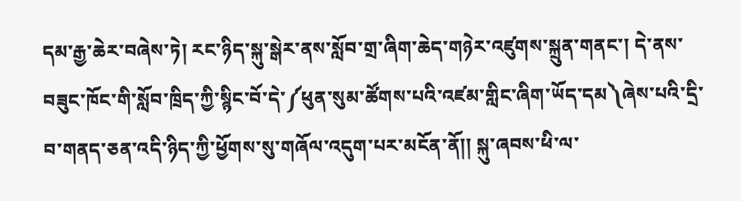དམ་རྒྱ་ཆེར་བཞེས་ཏེ། རང་ཉིད་སྐུ་སྒེར་ནས་སློབ་གྲ་ཞིག་ཆེད་གཉེར་འཛུགས་སྐྲུན་གནང་། དེ་ནས་བཟུང་ཁོང་གི་སློབ་ཁྲིད་ཀྱི་སྙིང་བོ་དེ་༼ཕུན་སུམ་ཚོགས་པའི་འཛམ་གླིང་ཞིག་ཡོད་དམ༽ཞེས་པའི་དྲི་བ་གནད་ཅན་འདི་ཉིད་ཀྱི་ཕྱོགས་སུ་གཞོལ་འདུག་པར་མངོན་ནོ།། སྐུ་ཞབས་ཕི་ལ་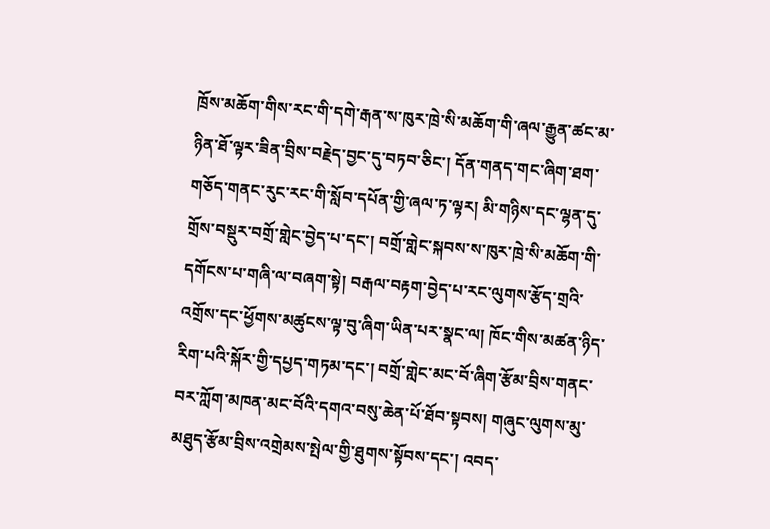ཁྲོས་མཆོག་གིས་རང་གི་དགེ་རྒན་ས་ཁུར་ཁྲེ་སི་མཆོག་གི་ཞལ་རྒྱུན་ཚང་མ་ཉིན་ཐོ་ལྟར་ཟིན་བྲིས་བརྗེད་བྱང་དུ་བཏབ་ཅིང་། དོན་གནད་གང་ཞིག་ཐག་གཅོད་གནང་རུང་རང་གི་སློབ་དཔོན་གྱི་ཞལ་ཏ་ལྟར། མི་གཉིས་དང་ལྷན་དུ་གྲོས་བསྡུར་བགྲོ་གླེང་བྱེད་པ་དང་། བགྲོ་གླེང་སྐབས་ས་ཁུར་ཁྲེ་སི་མཆོག་གི་དགོངས་པ་གཞི་ལ་བཞག་སྟེ། བརྒལ་བརྟག་བྱེད་པ་རང་ལུགས་རྩོད་གྲའི་འགྲོས་དང་ཕྱོགས་མཚུངས་ལྟ་བུ་ཞིག་ཡིན་པར་སྣང་ལ། ཁོང་གིས་མཚན་ཉིད་རིག་པའི་སྐོར་གྱི་དཔྱད་གཏམ་དང་། བགྲོ་གླེང་མང་བོ་ཞིག་རྩོམ་བྲིས་གནང་བར་ཀློག་མཁན་མང་བོའི་དགའ་བསུ་ཆེན་པོ་ཐོབ་སྟབས། གཞུང་ལུགས་མུ་མཐུད་རྩོམ་བྲིས་འགྲེམས་སྤེལ་གྱི་ཐུགས་སྟོབས་དང་། འབད་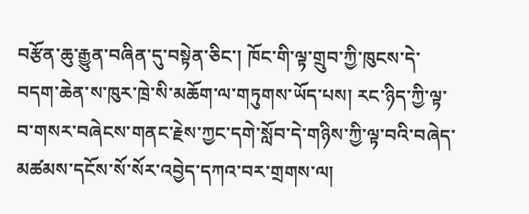བརྩོན་ཆུ་རྒྱུན་བཞིན་དུ་བསྟེན་ཅིང་། ཁོང་གི་ལྟ་གྲུབ་ཀྱི་ཁུངས་དེ་བདག་ཆེན་ས་ཁུར་ཁྲེ་སི་མཆོག་ལ་གཏུགས་ཡོད་པས། རང་ཉིད་ཀྱི་ལྟ་བ་གསར་བཞེངས་གནང་རྗེས་ཀྱང་དགེ་སློབ་དེ་གཉིས་ཀྱི་ལྟ་བའི་བཞེད་མཚམས་དངོས་སོ་སོར་འབྱེད་དཀའ་བར་གྲགས་ལ།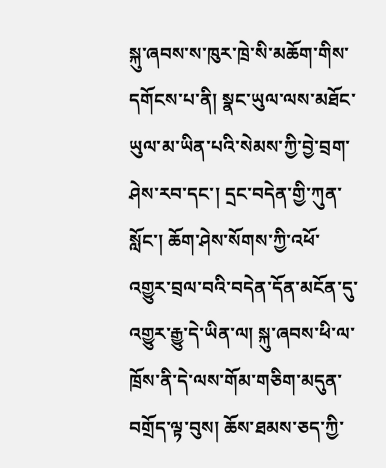སྐུ་ཞབས་ས་ཁུར་ཁྲེ་སི་མཆོག་གིས་དགོངས་པ་ནི། སྣང་ཡུལ་ལས་མཐོང་ཡུལ་མ་ཡིན་པའི་སེམས་ཀྱི་བྱེ་བྲག་ཤེས་རབ་དང་། དྲང་བདེན་གྱི་ཀུན་སློང་། ཆོག་ཤེས་སོགས་ཀྱི་འཕོ་འགྱུར་བྲལ་བའི་བདེན་དོན་མངོན་དུ་འགྱུར་རྒྱུ་དེ་ཡིན་ལ། སྐུ་ཞབས་ཕི་ལ་ཁྲོས་ནི་དེ་ལས་གོམ་གཅིག་མདུན་བགྲོད་ལྟ་བུས། ཆོས་ཐམས་ཅད་ཀྱི་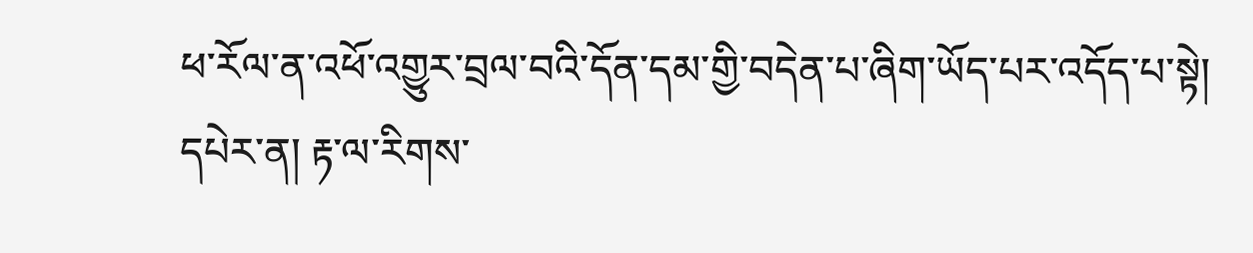ཕ་རོལ་ན་འཕོ་འགྱུར་བྲལ་བའི་དོན་དམ་གྱི་བདེན་པ་ཞིག་ཡོད་པར་འདོད་པ་སྟེ། དཔེར་ན། རྟ་ལ་རིགས་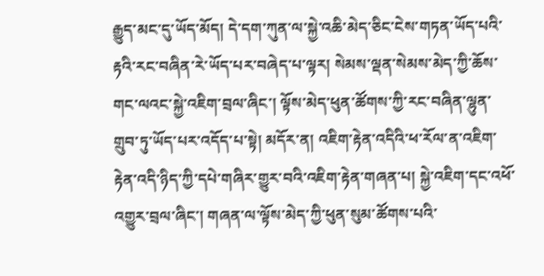རྒྱུད་མང་དུ་ཡོད་མོད། དེ་དག་ཀུན་ལ་སྐྱེ་འཆི་མེད་ཅིང་ངེས་གཏན་ཡོད་པའི་རྟའི་རང་བཞིན་རེ་ཡོད་པར་བཞེད་པ་ལྟར། སེམས་ལྡན་སེམས་མེད་ཀྱི་ཆོས་གང་ལའང་སྐྱེ་འཇིག་བྲལ་ཞིང་། ལྟོས་མེད་ཕུན་ཚོགས་ཀྱི་རང་བཞིན་ལྷུན་གྲུབ་ཏུ་ཡོད་པར་འདོད་པ་སྟེ། མདོར་ན། འཇིག་རྟེན་འདིའི་ཕ་རོལ་ན་འཇིག་རྟེན་འདི་ཉིད་ཀྱི་དཔེ་གཞིར་གྱུར་བའི་འཇིག་རྟེན་གཞན་པ། སྐྱེ་འཇིག་དང་འཕོ་འགྱུར་བྲལ་ཞིང་། གཞན་ལ་ལྟོས་མེད་ཀྱི་ཕུན་སུམ་ཚོགས་པའི་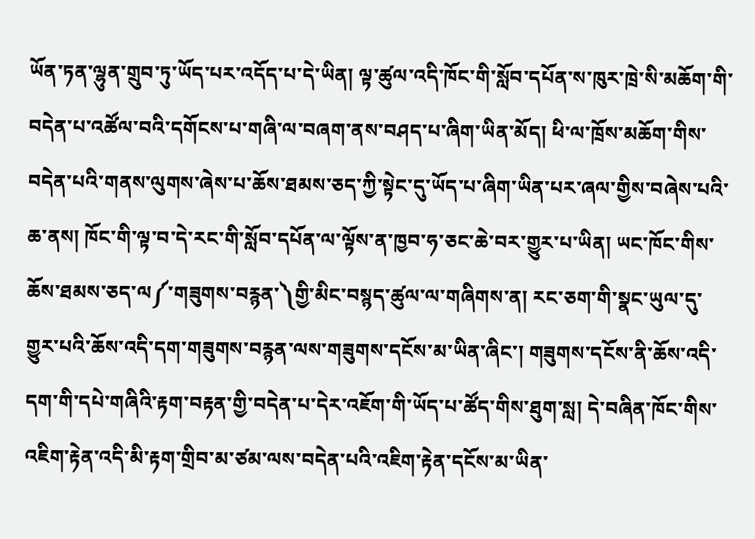ཡོན་ཏན་ལྷུན་གྲུབ་ཏུ་ཡོད་པར་འདོད་པ་དེ་ཡིན། ལྟ་ཚུལ་འདི་ཁོང་གི་སློབ་དཔོན་ས་ཁུར་ཁྲེ་སི་མཆོག་གི་བདེན་པ་འཚོལ་བའི་དགོངས་པ་གཞི་ལ་བཞག་ནས་བཤད་པ་ཞིག་ཡིན་མོད། ཕི་ལ་ཁྲོས་མཆོག་གིས་བདེན་པའི་གནས་ལུགས་ཞེས་པ་ཆོས་ཐམས་ཅད་ཀྱི་སྟེང་དུ་ཡོད་པ་ཞིག་ཡིན་པར་ཞལ་གྱིས་བཞེས་པའི་ཆ་ནས། ཁོང་གི་ལྟ་བ་དེ་རང་གི་སློབ་དཔོན་ལ་ལྟོས་ན་ཁྱབ་ཧ་ཅང་ཆེ་བར་གྱུར་པ་ཡིན། ཡང་ཁོང་གིས་ཆོས་ཐམས་ཅད་ལ༼་གཟུགས་བརྙན་༽གྱི་མིང་བསྙད་ཚུལ་ལ་གཞིགས་ན། རང་ཅག་གི་སྣང་ཡུལ་དུ་གྱུར་པའི་ཆོས་འདི་དག་གཟུགས་བརྙན་ལས་གཟུགས་དངོས་མ་ཡིན་ཞིང་། གཟུགས་དངོས་ནི་ཆོས་འདི་དག་གི་དཔེ་གཞིའི་རྟག་བརྟན་གྱི་བདེན་པ་དེར་འཇོག་གི་ཡོད་པ་ཚོད་གིས་ཐུག་སླ། དེ་བཞིན་ཁོང་གིས་འཇིག་རྟེན་འདི་མི་རྟག་གྲིབ་མ་ཙམ་ལས་བདེན་པའི་འཇིག་རྟེན་དངོས་མ་ཡིན་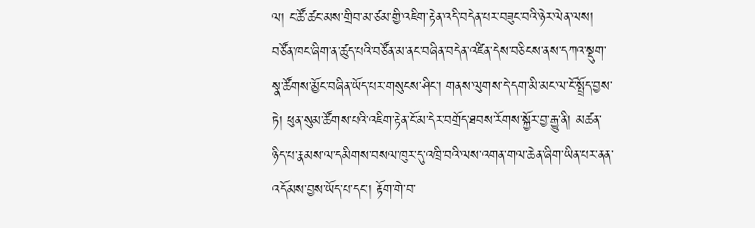ལ། ང་ཚོ་ཚང་མས་གྲིབ་མ་ཙམ་གྱི་འཇིག་རྟེན་འདི་བདེན་པར་བཟུང་བའི་ཉེར་ལེན་ལས། བཙོན་ཁང་ཞིག་ན་ཚུད་པའི་བཙོན་མ་ནང་བཞིན་བདེན་འཛིན་དེས་བཅིངས་ནས་དཀའ་སྡུག་སྣ་ཚོགས་མྱོང་བཞིན་ཡོད་པར་གསུངས་ཤིང་། གནས་ལུགས་དེ་དག་མི་མང་ལ་ངོ་སྤྲོད་བྱས་ཏེ། ཕུན་སུམ་ཚོགས་པའི་འཇིག་རྟེན་ངོ་མ་དེར་བགྲོད་ཐབས་རོགས་སྐྱོར་བྱ་རྒྱུ་ནི། མཚན་ཉིད་པ་རྣམས་ལ་དམིགས་བསལ་ཁུར་དུ་འཁྲི་བའི་ལས་འགན་གལ་ཆེན་ཞིག་ཡིན་པར་ནན་འདོམས་བྱས་ཡོད་པ་དང་། རྟོག་གེ་བ་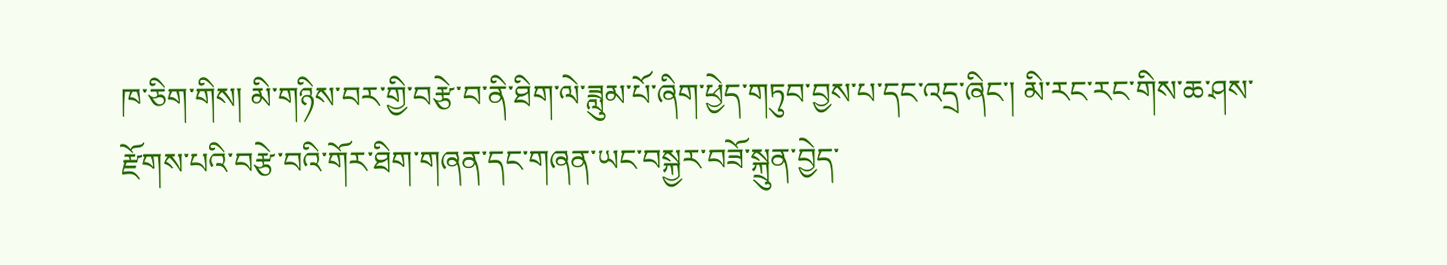ཁ་ཅིག་གིས། མི་གཉིས་བར་གྱི་བརྩེ་བ་ནི་ཐིག་ལེ་ཟླུམ་པོ་ཞིག་ཕྱེད་གཏུབ་བྱས་པ་དང་འདྲ་ཞིང་། མི་རང་རང་གིས་ཆ་ཤས་རྫོགས་པའི་བརྩེ་བའི་གོར་ཐིག་གཞན་དང་གཞན་ཡང་བསྐྱར་བཟོ་སྐྲུན་བྱེད་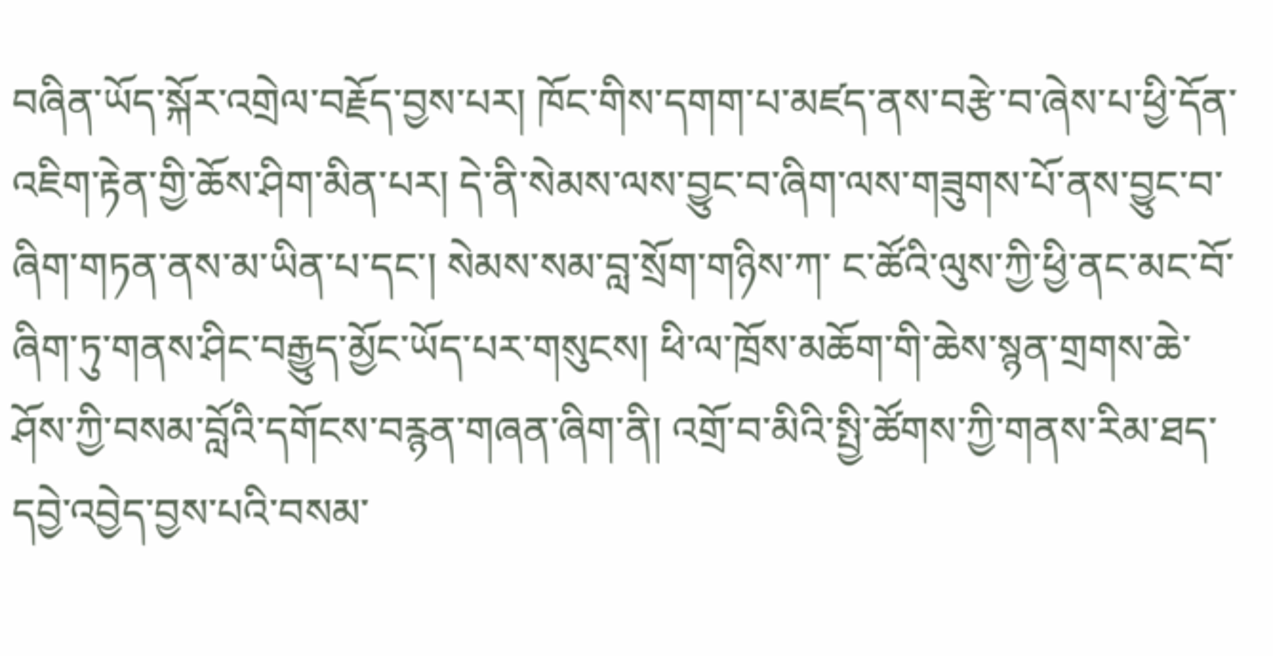བཞིན་ཡོད་སྐོར་འགྲེལ་བརྗོད་བྱས་པར། ཁོང་གིས་དགག་པ་མཛད་ནས་བརྩེ་བ་ཞེས་པ་ཕྱི་དོན་འཇིག་རྟེན་གྱི་ཆོས་ཤིག་མིན་པར། དེ་ནི་སེམས་ལས་བྱུང་བ་ཞིག་ལས་གཟུགས་པོ་ནས་བྱུང་བ་ཞིག་གཏན་ནས་མ་ཡིན་པ་དང་། སེམས་སམ་བླ་སྲོག་གཉིས་ཀ་ ང་ཚོའི་ལུས་ཀྱི་ཕྱི་ནང་མང་བོ་ཞིག་ཏུ་གནས་ཤིང་བརྒྱུད་མྱོང་ཡོད་པར་གསུངས། ཕི་ལ་ཁྲོས་མཆོག་གི་ཆེས་སྙན་གྲགས་ཆེ་ཤོས་ཀྱི་བསམ་བློའི་དགོངས་བརྙན་གཞན་ཞིག་ནི། འགྲོ་བ་མིའི་སྤྱི་ཚོགས་ཀྱི་གནས་རིམ་ཐད་དབྱེ་འབྱེད་བྱས་པའི་བསམ་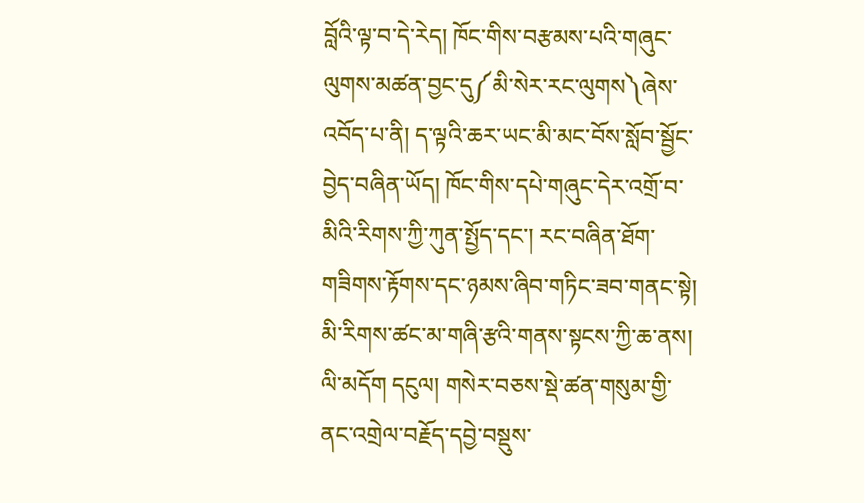བློའི་ལྟ་བ་དེ་རེད། ཁོང་གིས་བརྩམས་པའི་གཞུང་ལུགས་མཚན་བྱང་དུ༼མི་སེར་རང་ལུགས༽ཞེས་འབོད་པ་ནི། ད་ལྟའི་ཆར་ཡང་མི་མང་བོས་སློབ་སྦྱོང་བྱེད་བཞིན་ཡོད། ཁོང་གིས་དཔེ་གཞུང་དེར་འགྲོ་བ་མིའི་རིགས་ཀྱི་ཀུན་སྤྱོད་དང་། རང་བཞིན་ཐོག་གཟིགས་རྟོགས་དང་ཉམས་ཞིབ་གཏིང་ཟབ་གནང་སྟེ། མི་རིགས་ཚང་མ་གཞི་རྩའི་གནས་སྟངས་ཀྱི་ཆ་ནས། ལི་མདོག དངུལ། གསེར་བཅས་སྡེ་ཚན་གསུམ་གྱི་ནང་འགྲེལ་བརྗོད་དབྱེ་བསྡུས་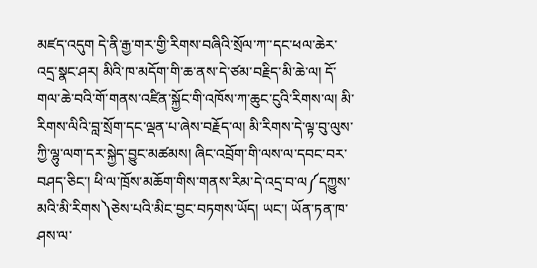མཛད་འདུག དེ་ནི་རྒྱ་གར་གྱི་རིགས་བཞིའི་སྲོལ་ཀ་་དང་ཕལ་ཆེར་འདྲ་སྣང་ཤར། མིའི་ཁ་མདོག་གི་ཆ་ནས་དེ་ཙམ་བརྗིད་མི་ཆེ་ལ། དོ་གལ་ཆེ་བའི་གོ་གནས་འཛིན་སྐྱོང་གི་འཁོས་ཀ་ཆུང་ངུའི་རིགས་ལ། མི་རིགས་ལིའི་བླ་སྲོག་དང་ལྡན་པ་ཞེས་བརྗོད་ལ། མི་རིགས་དེ་ལྟ་བུ་ལུས་ཀྱི་ལྷུ་ལག་དར་སྐྱེད་བྱུང་མཚམས། ཞིང་འབྲོག་གི་ལས་ལ་དབང་བར་བཤད་ཅིང་། ཕི་ལ་ཁྲོས་མཆོག་གིས་གནས་རིམ་དེ་འདྲ་བ་ལ༼དཀྱུས་མའི་མི་རིགས༽ཅེས་པའི་མིང་བྱང་བཏགས་ཡོད། ཡང་། ཡོན་ཏན་ཁ་ཤས་ལ་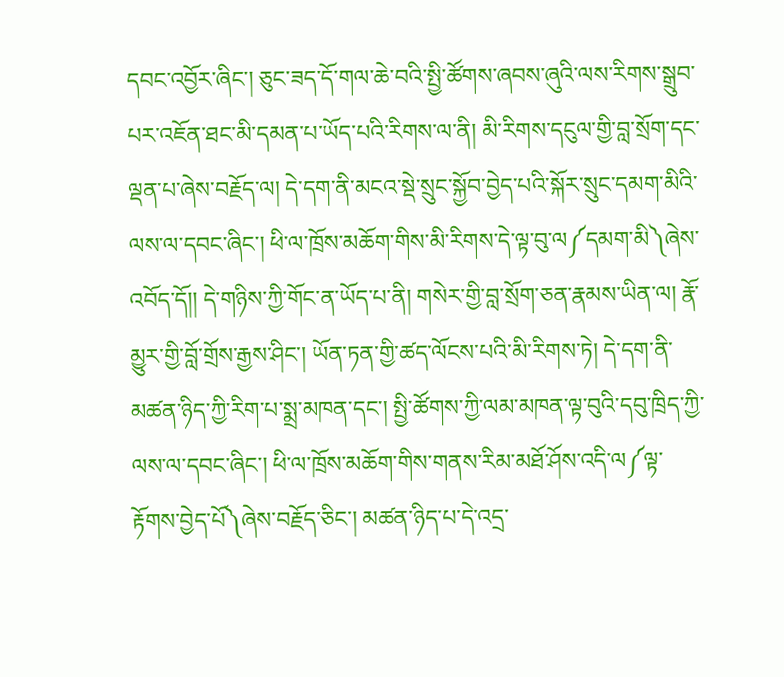དབང་འབྱོར་ཞིང་། ཅུང་ཟད་དོ་གལ་ཆེ་བའི་སྤྱི་ཚོགས་ཞབས་ཞུའི་ལས་རིགས་སྒྲུབ་པར་འཇོན་ཐང་མི་དམན་པ་ཡོད་པའི་རིགས་ལ་ནི། མི་རིགས་དངུལ་གྱི་བླ་སྲོག་དང་ལྡན་པ་ཞེས་བརྗོད་ལ། དེ་དག་ནི་མངའ་སྡེ་སྲུང་སྐྱོབ་བྱེད་པའི་སྐོར་སྲུང་དམག་མིའི་ལས་ལ་དབང་ཞིང་། ཕི་ལ་ཁྲོས་མཆོག་གིས་མི་རིགས་དེ་ལྟ་བུ་ལ༼དམག་མི༽ཞེས་འབོད་དོ།། དེ་གཉིས་ཀྱི་གོང་ན་ཡོད་པ་ནི། གསེར་གྱི་བླ་སྲོག་ཅན་རྣམས་ཡིན་ལ། རྣོ་མྱུར་གྱི་བློ་གྲོས་རྒྱས་ཤིང་། ཡོན་ཏན་གྱི་ཚད་ལོངས་པའི་མི་རིགས་ཏེ། དེ་དག་ནི་མཚན་ཉིད་ཀྱི་རིག་པ་སྨྲ་མཁན་དང་། སྤྱི་ཚོགས་ཀྱི་ལམ་མཁན་ལྟ་བུའི་དབུ་ཁྲིད་ཀྱི་ལས་ལ་དབང་ཞིང་། ཕི་ལ་ཁྲོས་མཆོག་གིས་གནས་རིམ་མཐོ་ཤོས་འདི་ལ༼ལྟ་རྟོགས་བྱེད་པོ༽ཞེས་བརྗོད་ཅིང་། མཚན་ཉིད་པ་དེ་འདྲ་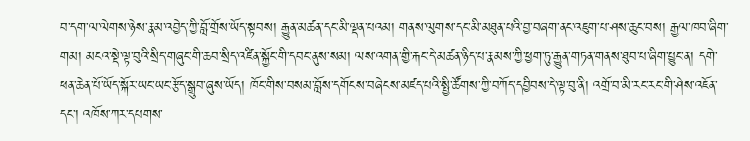བ་དག་ལ་ལེགས་ཉེས་རྣམ་འབྱེད་ཀྱི་བློ་གྲོས་ཡོད་སྟབས། རྒྱུན་མཚན་དང་མི་ལྡན་པའམ། གནས་ལུགས་དང་མི་མཐུན་པའི་བྱ་བཞག་ནང་འཇུག་པ་ཤས་ཆུང་བས། རྒྱལ་ཁབ་ཞིག་གམ། མངའ་སྡེ་ལྟ་བུའི་སྲིད་གཞུང་གི་ཆབ་སྲིད་འཛིན་སྐྱོང་གི་དབང་ནུས་སམ། ལས་འགན་གྱི་རྐང་དེ་མཚན་ཉིད་པ་རྣམས་ཀྱི་ཕྱག་ཏུ་རྒྱུན་གཏན་གནས་ཐུབ་པ་ཞིག་པྱུང་ན། དགེ་ཕན་ཆེན་པོ་ཡོད་སྐོར་ཡང་ཡང་རྩོད་སྒྲུབ་ཞུས་ཡོད། ཁོང་གིས་བསམ་བློས་དགོངས་བཞེངས་མཛད་པའི་སྤྱི་ཚོགས་ཀྱི་བཀོད་དབྱིབས་དེ་ལྟ་བུ་ནི། འགྲོ་བ་མི་རང་རང་གི་ཤེས་འཇོན་དང་། འཁོས་ཀར་དཔགས་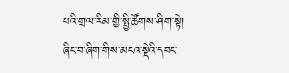པའི་གྲལ་རིམ་གྱི་སྤྱི་ཚོགས་ཤིག་སྟེ། ཞིང་བ་ཞིག་གིས་མངའ་སྡེའི་དབང་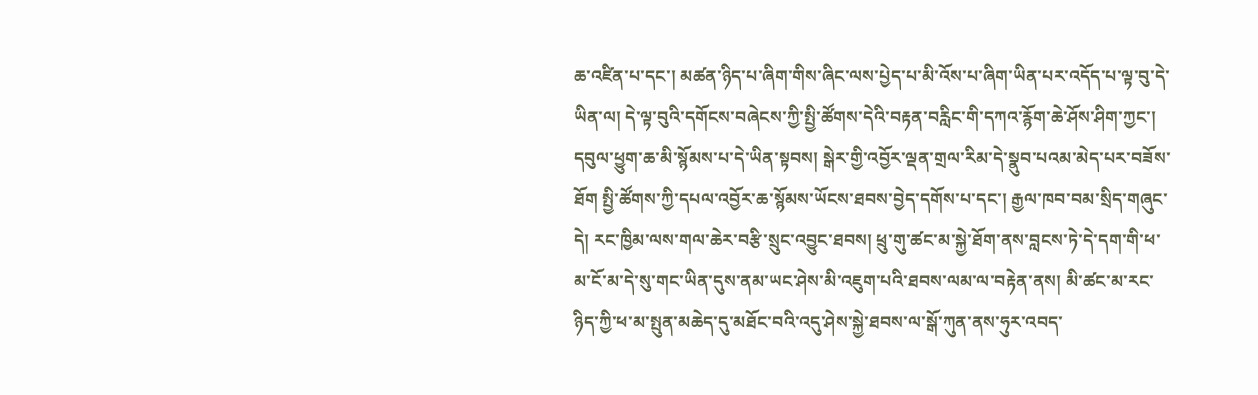ཆ་འཛིན་པ་དང་། མཚན་ཉིད་པ་ཞིག་གིས་ཞིང་ལས་པྱེད་པ་མི་འོས་པ་ཞིག་ཡིན་པར་འདོད་པ་ལྟ་བུ་དེ་ཡིན་ལ། དེ་ལྟ་བུའི་དགོངས་བཞེངས་ཀྱི་སྤྱི་ཚོགས་དེའི་བརྟན་བརླིང་གི་དཀའ་རྙོག་ཆེ་ཤོས་ཤིག་ཀྱང་། དབུལ་ཕྱུག་ཆ་མི་སྙོམས་པ་དེ་ཡིན་སྟབས། སྒེར་གྱི་འབྱོར་ལྡན་གྲལ་རིམ་དེ་སྣུབ་པའམ་མེད་པར་བཟོས་ཐོག སྤྱི་ཚོགས་ཀྱི་དཔལ་འབྱོར་ཆ་སྙོམས་ཡོངས་ཐབས་བྱེད་དགོས་པ་དང་། རྒྱལ་ཁབ་བམ་སྲིད་གཞུང་དེ། རང་ཁྱིམ་ལས་གལ་ཆེར་བརྩི་སྲུང་འབྱུང་ཐབས། ཕྲུ་གུ་ཚང་མ་སྐྱེ་ཐོག་ནས་བླངས་ཏེ་དེ་དག་གི་ཕ་མ་ངོ་མ་དེ་སུ་གང་ཡིན་དུས་ནམ་ཡང་ཤེས་མི་འཇུག་པའི་ཐབས་ལམ་ལ་བརྟེན་ནས། མི་ཚང་མ་རང་ཉིད་ཀྱི་ཕ་མ་སྤུན་མཆེད་དུ་མཐོང་བའི་འདུ་ཤེས་སྐྱེ་ཐབས་ལ་སྒོ་ཀུན་ནས་ཧུར་འབད་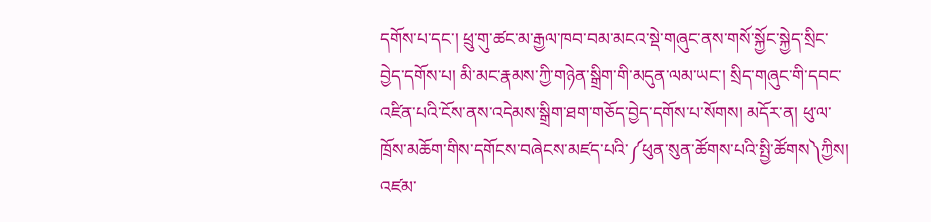དགོས་པ་དང་། ཕྲུ་གུ་ཚང་མ་རྒྱལ་ཁབ་བམ་མངའ་སྡེ་གཞུང་ནས་གསོ་སྐྱོང་སྐྱེད་སྲིང་བྱེད་དགོས་པ། མི་མང་རྣམས་ཀྱི་གཉེན་སྒྲིག་གི་མདུན་ལམ་ཡང་། སྲིད་གཞུང་གི་དབང་འཛིན་པའི་ངོས་ནས་འདེམས་སྒྲིག་ཐག་གཅོད་བྱེད་དགོས་པ་སོགས། མདོར་ན། ཕུ་ལ་ཁྲོས་མཆོག་གིས་དགོངས་བཞེངས་མཛད་པའི་༼ཕུན་སུན་ཚོགས་པའི་སྤྱི་ཚོགས༽ཀྱིས། འཛམ་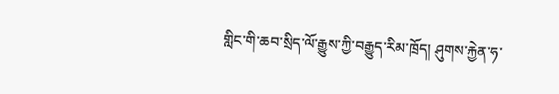གླིང་གི་ཆབ་སྲིད་ལོ་རྒྱུས་ཀྱི་བརྒྱུད་རིམ་ཁྲོད། ཤུགས་རྐྱེན་ཧ་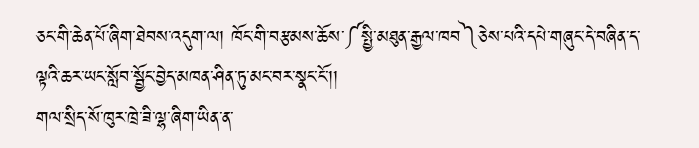ཅང་གི་ཆེན་པོ་ཞིག་ཐེབས་འདུག་ལ། ཁོང་གི་བརྩམས་ཆོས་༼སྤྱི་མཐུན་རྒྱལ་ཁབ༽ཅེས་པའི་དཔེ་གཞུང་དེ་བཞིན་ད་ལྟའི་ཆར་ཡང་སློབ་སྦྱོང་བྱེད་མཁན་ཤིན་ཏུ་མང་བར་སྣང་ངོ་།།
གལ་སྲིད་སོ་ཁུར་ཁྲེ་ཟི་ལྷ་ཞིག་ཡིན་ན་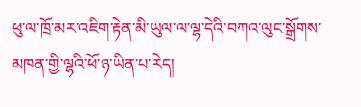ཕུ་ལ་ཁྲོ་མར་འཇིག་རྟེན་མི་ཡུལ་ལ་ལྷ་དེའི་བཀའ་ལུང་སྒྲོགས་མཁན་གྱི་ལྷའི་ཕོ་ཉ་ཡིན་པ་རེད།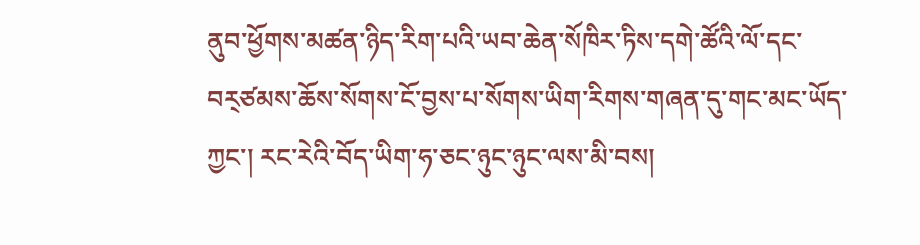ནུབ་ཕྱོགས་མཚན་ཉིད་རིག་པའི་ཡབ་ཆེན་སོཁིར་ཏིས་དགེ་ཚོའི་ལོ་དང་བར྄ཙམས་ཆོས་སོགས་ངོ་བྱས་པ་སོགས་ཡིག་རིགས་གཞན་དུ་གང་མང་ཡོད་ཀྱང་། རང་རེའི་བོད་ཡིག་ཧ་ཅང་ཉུང་ཉུང་ལས་མི་བས།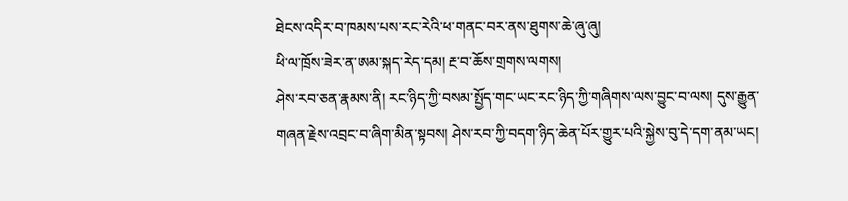ཐེངས་འདིར་བ་ཁམས་པས་རང་རེའི་ཕ་གནང་བར་ནས་ཐུགས་ཆེ་ཞུ་ཞུ།
ཕི་ལ་ཁྲོས་ཟེར་ན་ཨམ་སྐད་རེད་དམ། རྔ་བ་ཆོས་གྲགས་ལགས།
ཤེས་རབ་ཅན་རྣམས་ནི། རང་ཉིད་ཀྱི་བསམ་སྤྱོད་གང་ཡང་རང་ཉིད་ཀྱི་གཞིགས་ལས་བྱུང་བ་ལས། དུས་རྒྱུན་གཞན་རྗེས་འབྲང་བ་ཞིག་མིན་སྟབས། ཤེས་རབ་ཀྱི་བདག་ཉིད་ཆེན་པོར་གྱུར་པའི་སྐྱེས་བུ་དེ་དག་ནམ་ཡང།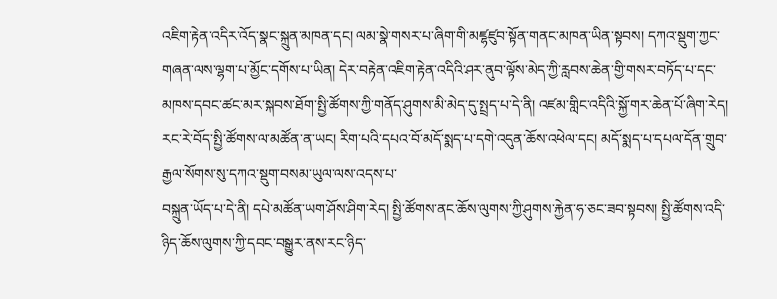འཇིག་རྟེན་འདིར་འོད་སྣང་སྐྲུན་མཁན་དང། ལམ་སྣེ་གསར་པ་ཞིག་གི་མཛྷཛུབ་སྟོན་གནང་མཁན་ཡིན་སྟབས། དཀའ་སྡུག་ཀྱང་གཞན་ལས་ལྷག་པ་མྱོང་དགོས་པ་ཡིན། དེར་བརྟེན་འཇིག་རྟེན་འདིའི་ཤར་ནུབ་ལྟོས་མེད་ཀྱི་རླབས་ཆེན་གྱི་གསར་བཏོད་པ་དང་མཁས་དབང་ཚང་མར་སྐབས་ཐོག་སྤྱི་ཚོགས་ཀྱི་གནོད་ཤུགས་མི་མེད་དུ་སྤྲད་པ་དེ་ནི། འཛམ་གླིང་འདིའི་སྐྱོ་གར་ཆེན་པོ་ཞིག་རེད། རང་རེ་བོད་སྤྱི་ཚོགས་ལ་མཚོན་ན་ཡང། རིག་པའི་དཔའ་བོ་མདོ་སྨད་པ་དགེ་འདུན་ཆོས་འཕེལ་དང། མདོ་སྨད་པ་དཔལ་དོན་གྲུབ་རྒྱལ་སོགས་སུ་དཀའ་སྡུག་བསམ་ཡུལ་ལས་འདས་པ་
བསྐྲུན་ཡོད་པ་དེ་ནི། དཔེ་མཚོན་ཡག་ཤོས་ཤིག་རེད། སྤྱི་ཚོགས་ནང་ཆོས་ལུགས་ཀྱི་ཤུགས་རྐྱེན་ཧ་ཅང་ཟབ་སྟབས། སྤྱི་ཚོགས་འདི་ཉིད་ཆོས་ལུགས་ཀྱི་དབང་བསྒྱུར་ནས་རང་ཉིད་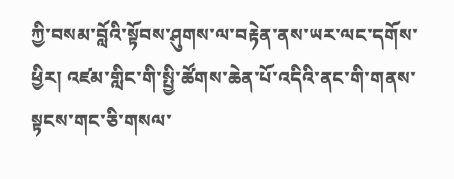ཀྱི་བསམ་བློའི་སྟོབས་ཤུགས་ལ་བརྟེན་ནས་ཡར་ལང་དགོས་ཕྱིར། འཛམ་གླིང་གི་སྤྱི་ཚོགས་ཆེན་པོ་འདིའི་ནང་གི་གནས་སྟངས་གང་ཅི་གསལ་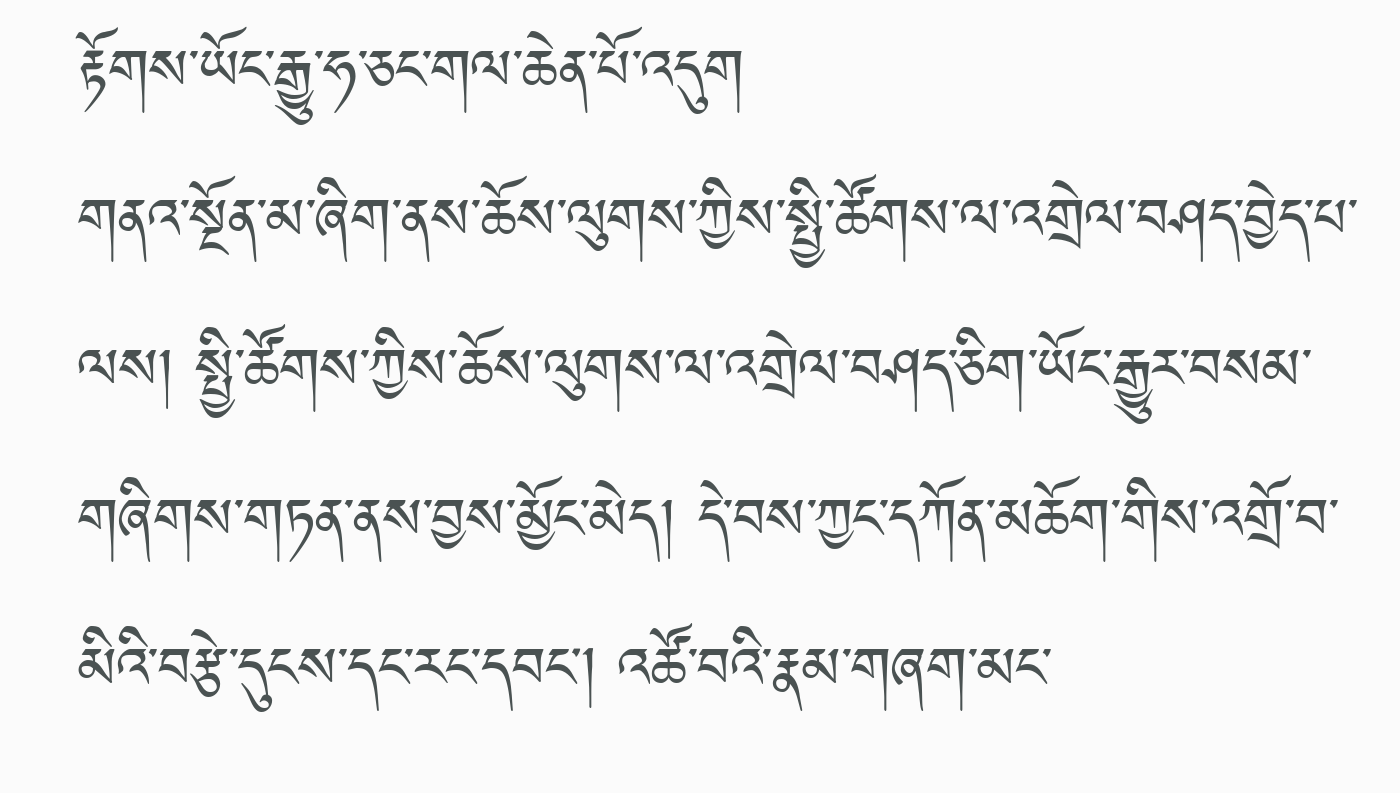རྟོགས་ཡོང་རྒྱུ་ཧ་ཅང་གལ་ཆེན་པོ་འདུག
གནའ་སྔོན་མ་ཞིག་ནས་ཆོས་ལུགས་ཀྱིས་སྤྱི་ཚོགས་ལ་འགྲེལ་བཤད་བྱེད་པ་ལས། སྤྱི་ཚོགས་ཀྱིས་ཆོས་ལུགས་ལ་འགྲེལ་བཤད་ཅིག་ཡོང་རྒྱུར་བསམ་གཞིགས་གཏན་ནས་བྱས་མྱོང་མེད། དེ་བས་ཀྱང་དཀོན་མཆོག་གིས་འགྲོ་བ་མིའི་བརྩེ་དུངས་དང་རང་དབང། འཚོ་བའི་རྣམ་གཞག་མང་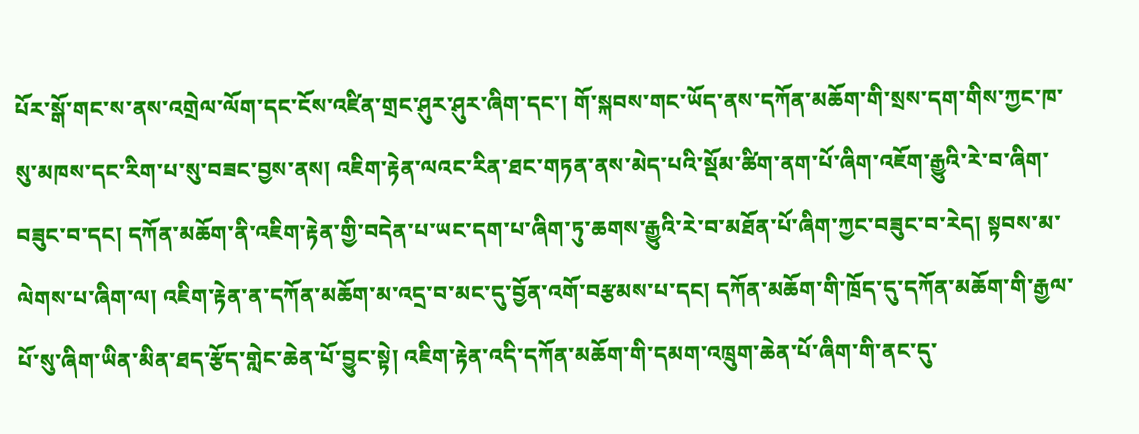པོར་སྒོ་གང་ས་ནས་འགྲེལ་ལོག་དང་ངོས་འཛིན་གྲང་ཤུར་ཤུར་ཞིག་དང་། གོ་སྐབས་གང་ཡོད་ནས་དཀོན་མཆོག་གི་སྲས་དག་གིས་ཀྱང་ཁ་སུ་མཁས་དང་རིག་པ་སུ་བཟང་བྱས་ནས། འཇིག་རྟེན་ལའང་རིན་ཐང་གཏན་ནས་མེད་པའི་སྡོམ་ཚིག་ནག་པོ་ཞིག་འཇོག་རྒྱུའི་རེ་བ་ཞིག་བཟུང་བ་དང། དཀོན་མཆོག་ནི་འཇིག་རྟེན་གྱི་བདེན་པ་ཡང་དག་པ་ཞིག་ཏུ་ཆགས་རྒྱུའི་རེ་བ་མཐོན་པོ་ཞིག་ཀྱང་བཟུང་བ་རེད། སྟབས་མ་ལེགས་པ་ཞིག་ལ། འཇིག་རྟེན་ན་དཀོན་མཆོག་མ་འདྲ་བ་མང་དུ་བྱོན་འགོ་བརྩམས་པ་དང། དཀོན་མཆོག་གི་ཁྲོད་དུ་དཀོན་མཆོག་གི་རྒྱལ་པོ་སུ་ཞིག་ཡིན་མིན་ཐད་རྩོད་གླེང་ཆེན་པོ་བྱུང་སྟེ། འཇིག་རྟེན་འདི་དཀོན་མཆོག་གི་དམག་འཁྲུག་ཆེན་པོ་ཞིག་གི་ནང་དུ་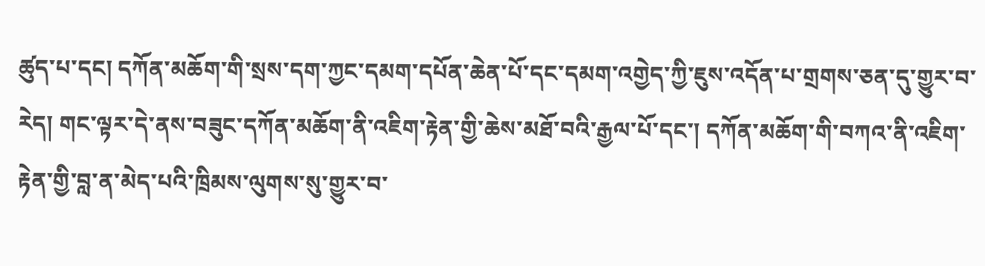ཚུད་པ་དང། དཀོན་མཆོག་གི་སྲས་དག་ཀྱང་དམག་དཔོན་ཆེན་པོ་དང་དམག་འགྱེད་ཀྱི་ཇུས་འདོན་པ་གྲགས་ཅན་དུ་གྱུར་བ་རེད། གང་ལྟར་དེ་ནས་བཟུང་དཀོན་མཆོག་ནི་འཇིག་རྟེན་གྱི་ཆེས་མཐོ་བའི་རྒྱལ་པོ་དང་། དཀོན་མཆོག་གི་བཀའ་ནི་འཇིག་རྟེན་གྱི་བླ་ན་མེད་པའི་ཁྲིམས་ལུགས་སུ་གྱུར་བ་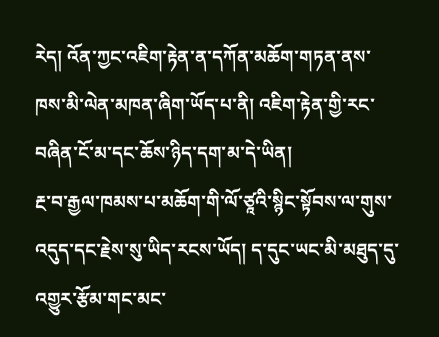རེད། འོན་ཀྱང་འཇིག་རྟེན་ན་དཀོན་མཆོག་གཏན་ནས་ཁས་མི་ལེན་མཁན་ཞིག་ཡོད་པ་ནི། འཇིག་རྟེན་གྱི་རང་བཞིན་ངོ་མ་དང་ཆོས་ཉིད་དག་མ་དེ་ཡིན།
རྔ་བ་རྒྱལ་ཁམས་པ་མཆོག་གི་ལོ་ཙཱའི་སྙིང་སྟོབས་ལ་གུས་འདུད་དང་རྗེས་སུ་ཡིད་རངས་ཡོད། ད་དུང་ཡང་མི་མཐུད་དུ་འགྱུར་རྩོམ་གང་མང་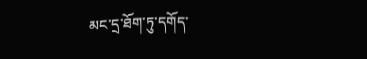མང་དྲ་ཐོག་ཏུ་དགོད་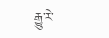རྒྱུ་རེ་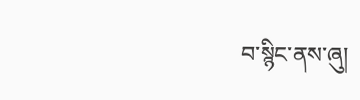བ་སྙིང་ནས་ཞུ།